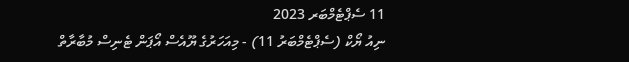11 ސެޕްޓެމްބަރ 2023
ނިއު ޔޯކް (ސެޕްޓެމްބަރު 11) - މިއަހަރުގެ ޔޫއެސް އޯޕަން ޓެނިސް މުބާރާތް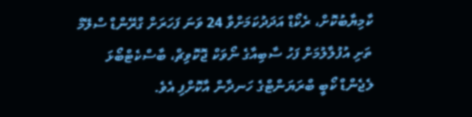ކާމިޔާބުކޮށް، ރެކޯޑް އަދަދުކަމަށްވާ 24 ވަނަ ފަހަރަށް ގްރޭންޑް ސްލޭމް ތަށި އުފުލާލުމަށް ފަހު ސާބިއާގެ ނޯވަކް ޖޮކޮވިޗް، ބާސްކެޓްބޯޅަ ލެޖެންޑް ކޯބީ ބްރަޔަންޓްގެ ހަނދާން އާކޮށްފި އެވެ.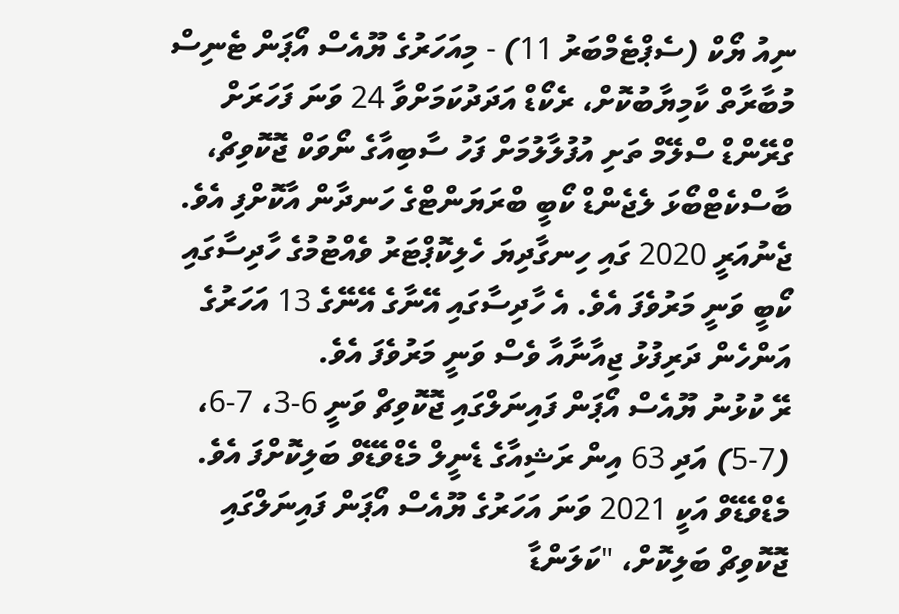ނިއު ޔޯކް (ސެޕްޓެމްބަރު 11) - މިއަހަރުގެ ޔޫއެސް އޯޕަން ޓެނިސް މުބާރާތް ކާމިޔާބުކޮށް، ރެކޯޑް އަދަދުކަމަށްވާ 24 ވަނަ ފަހަރަށް ގްރޭންޑް ސްލޭމް ތަށި އުފުލާލުމަށް ފަހު ސާބިއާގެ ނޯވަކް ޖޮކޮވިޗް، ބާސްކެޓްބޯޅަ ލެޖެންޑް ކޯބީ ބްރަޔަންޓްގެ ހަނދާން އާކޮށްފި އެވެ.
ޖެނުއަރީ 2020 ގައި ހިނގާދިޔަ ހެލިކޮޕްޓަރު ވެއްޓުމުގެ ހާދިސާގައި ކޯބީ ވަނީ މަރުވެފަ އެވެ. އެ ހާދިސާގައި އޭނާގެ އޭނޭގެ 13 އަހަރުގެ އަންހެން ދަރިފުޅު ޖިއާނާއާ ވެސް ވަނީ މަރުވެފަ އެވެ.
ރޭ ކުޅުނު ޔޫއެސް އޯޕަން ފައިނަލްގައި ޖޮކޮވިޗް ވަނީ 6-3، 7-6، (7-5) އަދި 63 އިން ރަޝިއާގެ ޑެނީލް މެޑްވެޑޭވް ބަލިކޮށްފަ އެވެ.
މެޑްވެޑޭވް އަކީ 2021 ވަނަ އަހަރުގެ ޔޫއެސް އޯޕަން ފައިނަލްގައި ޖޮކޮވިޗް ބަލިކޮށް، "ކަލަންޑާ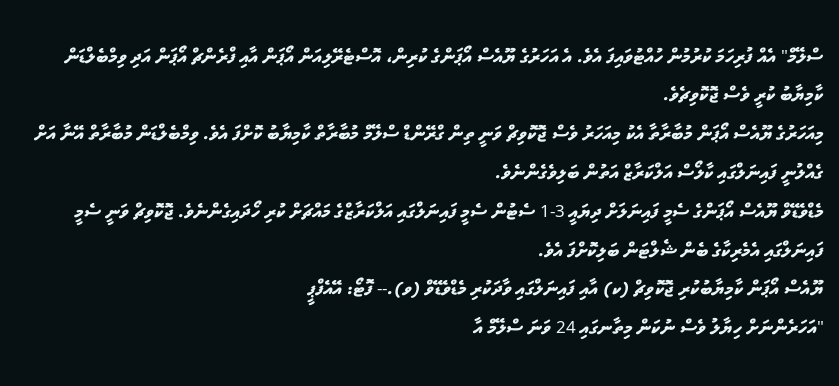ސްލޭމް" އެއް ފުރިހަމަ ކުރުމުން ހުއްޓުވައިފަ އެވެ. އެ އަހަރުގެ ޔޫއެސް އޯޕަންގެ ކުރިން، އޮސްޓެރޭލިއަން އޯޕަން އާއި ފްރެންޗް އޯޕަން އަދި ވިމްބެލްޑަން ކާމިޔާބު ކުރީ ވެސް ޖޮކޮވިޗެވެ.
މިއަހަރުގެ ޔޫއެސް އޯޕަން މުބާރާތާ އެކު މިއަހަރު ވެސް ޖޮކޮވިޗް ވަނީ ތިން ގްރޭންޑް ސްލޭމް މުބާރާތް ކާމިޔާބު ކޮށްފަ އެވެ. ވިމްބެލްޑަން މުބާރާތް އޭނާ އަށް ގެއްލުނީ ފައިނަލްގައި ކާލޯސް އަލްކަރާޒް އަތުން ބަލިވެގެންނެވެ.
މެޑްވެޑޭވް ޔޫއެސް އޯޕަންގެ ސެމީ ފައިނަލަށް ދިޔައީ 3-1 ސެޓުން ސެމީ ފައިނަލްގައި އަލްކަރާޒްގެ މައްޗަށް ކުރި ހޯދައިގެންނެވެ. ޖޮކޮވިޗް ވަނީ ސެމީ ފައިނަލްގައި އެމެރިކާގެ ބެން ޝެލްޓަން ބަލިކޮށްފަ އެވެ.
ޔޫއެސް އޯޕަން ކާމިޔާބުކުރި ޖޮކޮވިޗް (ކ) އާއި ފައިނަލްގައި ވާދަކުރި މެޑްވެޑޭވް (ވ).-- ފޮޓޯ: އޭއެފްޕީ
"އަހަރެންނަށް ހިޔާލު ވެސް ނުކަން މިތާނގައި 24 ވަނަ ސްލޭމް އާ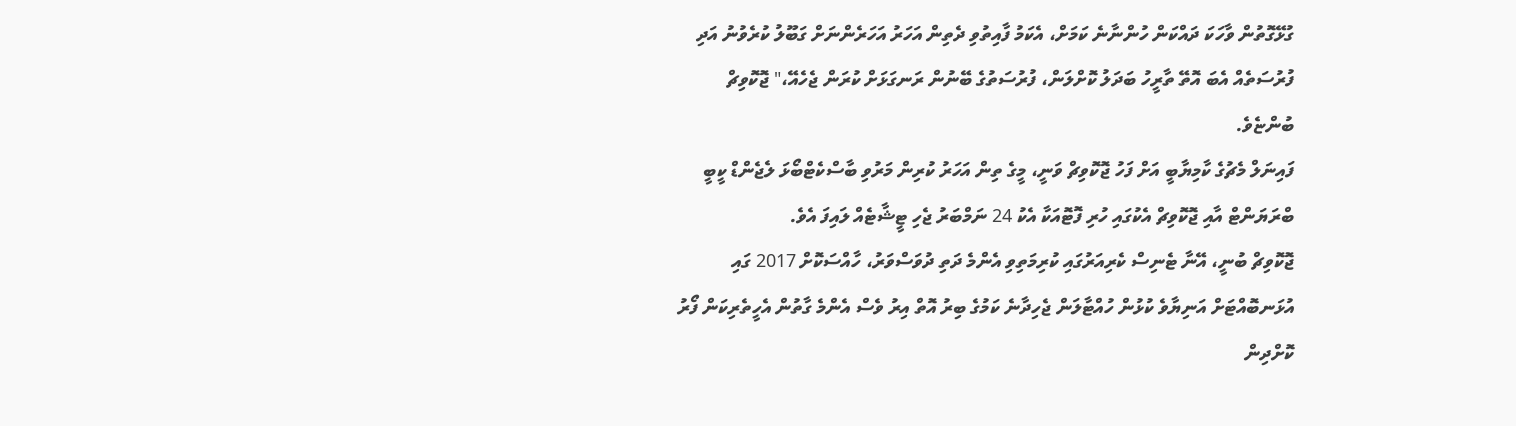ގުޅޭގޮތުން ވާހަކަ ދައްކަން ހުންނާނެ ކަމަށް، އެކަމު ފާއިތުވި ދެތިން އަހަރު އަހަރެންނަށް ގަބޫލު ކުރެވުނު އަދި ފުރުސަތެއް އެބަ އޮތޭ ތާރީހު ބަދަލު ކޮށްލަން، ފުރުސަތުގެ ބޭނުން ރަނގަޅަށް ކުރަން ޖެހެއޭ،" ޖޮކޮވިޗް ބުންޏެވެ.
ފައިނަލް މެޗުގެ ކާމިޔާބީ އަށް ފަހު ޖޮކޮވިޗް ވަނީ، މީގެ ތިން އަހަރު ކުރިން މަރުވި ބާސްކެޓްބޯޅަ ލެޖެންޑް ކީބީ ބްރަޔަންޓް އާއި ޖޮކޮވިޗް އެކުގައި ހުރި ފޮޓޮއަކާ އެކު 24 ނަމްބަރު ޖެހި ޓީޝާޓެއް ލައިފަ އެވެ.
ޖޮކޮވިޗް ބުނީ، އޭނާ ޓެނިސް ކެރިއަރުގައި ކުރިމަތިވި އެންމެ ދަތި ދުވަސްވަރު، ހާއްސަކޮށް 2017 ގައި އުޅަނބޮއްޓަށް އަނިޔާވެ ކުޅުން ހުއްޓާލަން ޖެހިދާނެ ކަމުގެ ބިރު އޮތް އިރު ވެސް އެންމެ ގާތުން އެހީތެރިކަން ފޯރު ކޮށްދިން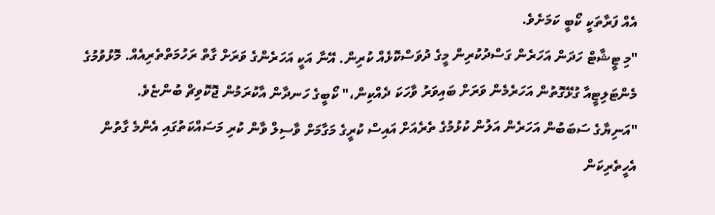އެއް ފަރާތަކީ ކޯބީ ކަމަށެވެ.
"މި ޓީޝާޓް ހަދަން އަހަރެން ގަސްދުކުރިން މީގެ ދުވަސްކޮޅެއް ކުރިން. އޭނާ އަކީ އަހަރެންގެ ވަރަށް ގާތް ރަހުމަތްތެރިއެއް. މޮޅުވުމުގެ މެންޓަލިޓީއާ ގުޅޭގޮތުން އަހަރެމެން ވަރަށް ބައިވަރު ވާހަކަ ދެއްކިން،" ކޯބީގެ ހަނދާން އާކުރަމުން ޖޮކޮވިޗް ބުންޏެވެ.
"އަނިޔާގެ ސަބަބުން އަހަރެން އަލުން ކުޅުމުގެ ތެރެއަށް އައިސް ކުރީގެ މަގާމަށް ވާސިލް ވާން ކުރި މަސައްކަތުގައި އެންމެ ގާތުން އެހީތެރިކަން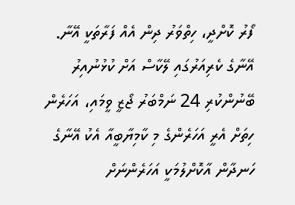ފޯރު ކޮށްދީ، ހިތްވަރު ދިން އެއް ފަރާތަކީ އޭނާ. އޭނާގެ ކެރިއަރުގައި ލޭކާސް އަށް ކުޅުނުއިރު ބޭނުންކުރި 24 ނަމްބަރު ޖޯޒީ ވީމައި، އަހަރެން ހިތަށް އެރީ އަހަރެންގެ މި ކާމިޔާބީއާ އެކު އޭނާގެ ހަނދާން އާކޮށްލުމަކީ އަހަރެންނަށް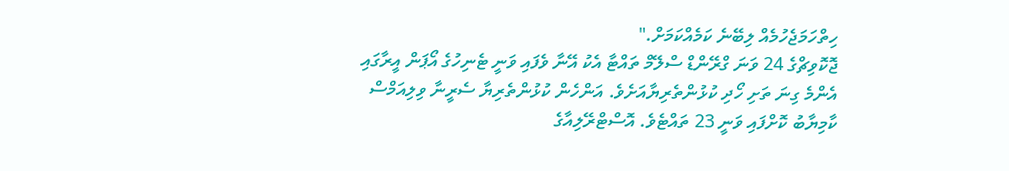ހިތްހަމަޖެހުމެއް ލިބޭނެ ކަމެއްކަމަށް."
ޖޮކޮވިޗްގެ 24 ވަނަ ގްރޭންޑް ސްލޭމް ތައްޓާ އެކު އޭނާ ވެފައި ވަނީ ޓެނިހުގެ އޯޕަން އީރާގައި އެންމެ ގިނަ ތަށި ހޯދި ކުޅުންތެރިޔާއަށެވެ. އަންހެން ކުޅުންތެރިޔާ ސެރީނާ ވިލިއަމްސް ކާމިޔާބު ކޮށްފައި ވަނީ 23 ތައްޓެވެ. އޮސްޓްރޭލިއާގެ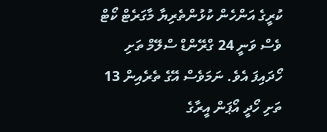ކުރީގެ އަންހެން ކުޅުންތެރިޔާ މާގަރެޓް ކޯޓް ވެސް ވަނީ 24 ގްރޭންޑް ސްލޭމް ތަށި ހޯދައިފަ އެވެ. ނަމަވެސް އޭގެ ތެރެއިން 13 ތަށި ހޯދީ އޯޕަން އީރާގެ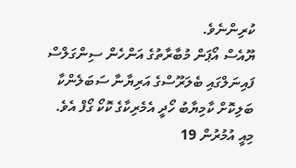ކުރިންނެވެ.
ޔޫއެސް އޯޕަން މުބާރާތުގެ އަންހެން ސިންގަލްސް ފައިނަލްގައި ބެލަރޫސްގެ އަރިޔާނާ ސަބަލެންކާ ބަލިކޮށް ކާމިޔާބު ހޯދީ އެމެރިކާގެ ކޮކޯ ގޯފް އެވެ.
މިއީ އުމުރުން 19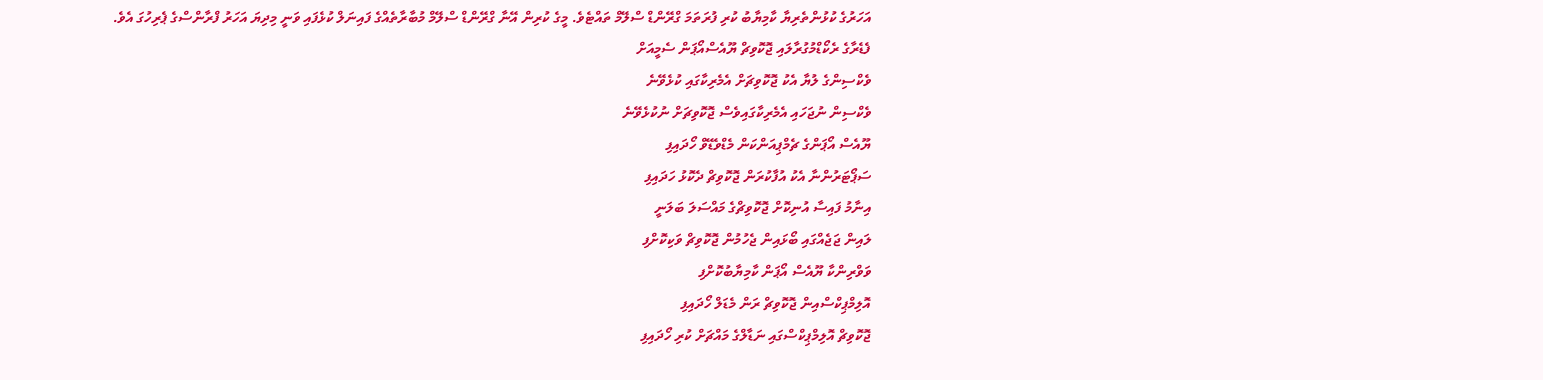އަހަރުގެ ކުޅުންތެރިޔާ ކާމިޔާބު ކުރި ފުރަތަމަ ގްރޭންޑް ސްލޭމް ތައްޓެވެ. މީގެ ކުރިން އޭނާ ގްރޭންޑް ސްލޭމް މުބާރާތެއްގެ ފައިނަލް ކުޅެފައި ވަނީ މިދިޔަ އަހަރު ފްރާންސްގެ ޕެރިހުގަ އެވެ.
ފެޑެރާގެ ރެކޯޑްމުގުރާލައި ޖޮކޮވިޗް ޔޫއެސްއޯޕަން ސެމީއަށް
ވެކްސިންގެ ލުޔާ އެކު ޖޮކޮވިޗަށް އެމެރިކާގައި ކުޅެވޭނެ
ވެކްސިން ނުޖަހައި އެމެރިކާގައިވެސް ޖޮކޮވިޗަށް ނުކުޅެވޭނެ
ޔޫއެސް އޯޕަންގެ ޗެމްޕިއަންކަން މެޑްވެޑޭވް ހޯދައިފި
ސަޕޯޓަރުންނާ އެކު އުފާކުރަން ޖޮކޮވިޗް ދެކޮޅު ހަދައިފި
އިނާމު ފައިސާ އުނިކޮށް ޖޮކޮވިޗްގެ މައްސަލަ ބަލަނީ
ލައިން ޖަޖެއްގައި ބޯޅައިން ޖެހުމުން ޖޮކޮވިޗް ވަކިކޮށްފި
ވަވްރިންކާ ޔޫއެސް އޯޕަން ކާމިޔާބުކޮށްފި
އޮލިމްޕިކްސްއިން ޖޮކޮވިޗް ރަން މެޑަލް ހޯދައިފި
ޖޮކޮވިޗް އޮލިމްޕިކްސްގައި ނަޑާލްގެ މައްޗަށް ކުރި ހޯދައިފި